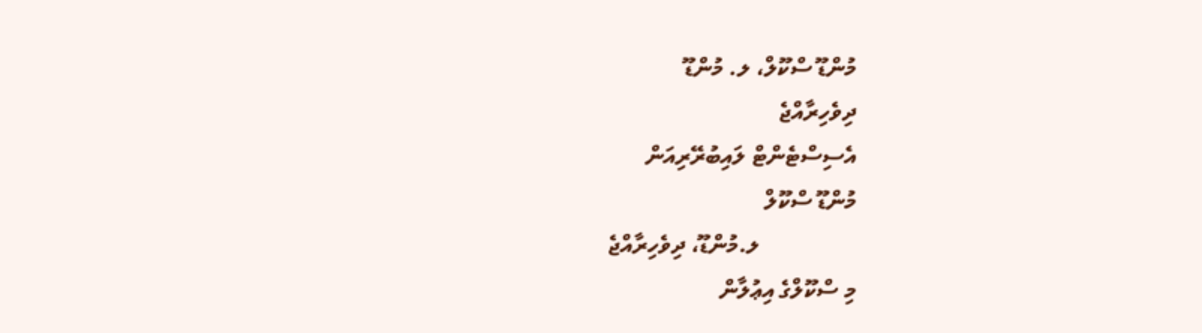މުންޑޫ ސްކޫލް، ލ. މުންޑޫ
ދިވެހިރާއްޖެ
އެސިސްޓެންޓް ލައިބުރޭރިއަން
މުންޑޫ ސްކޫލް
                 ލ.މުންޑޫ، ދިވެހިރާއްޖެ
މި ސްކޫލްގެ އިޢުލާން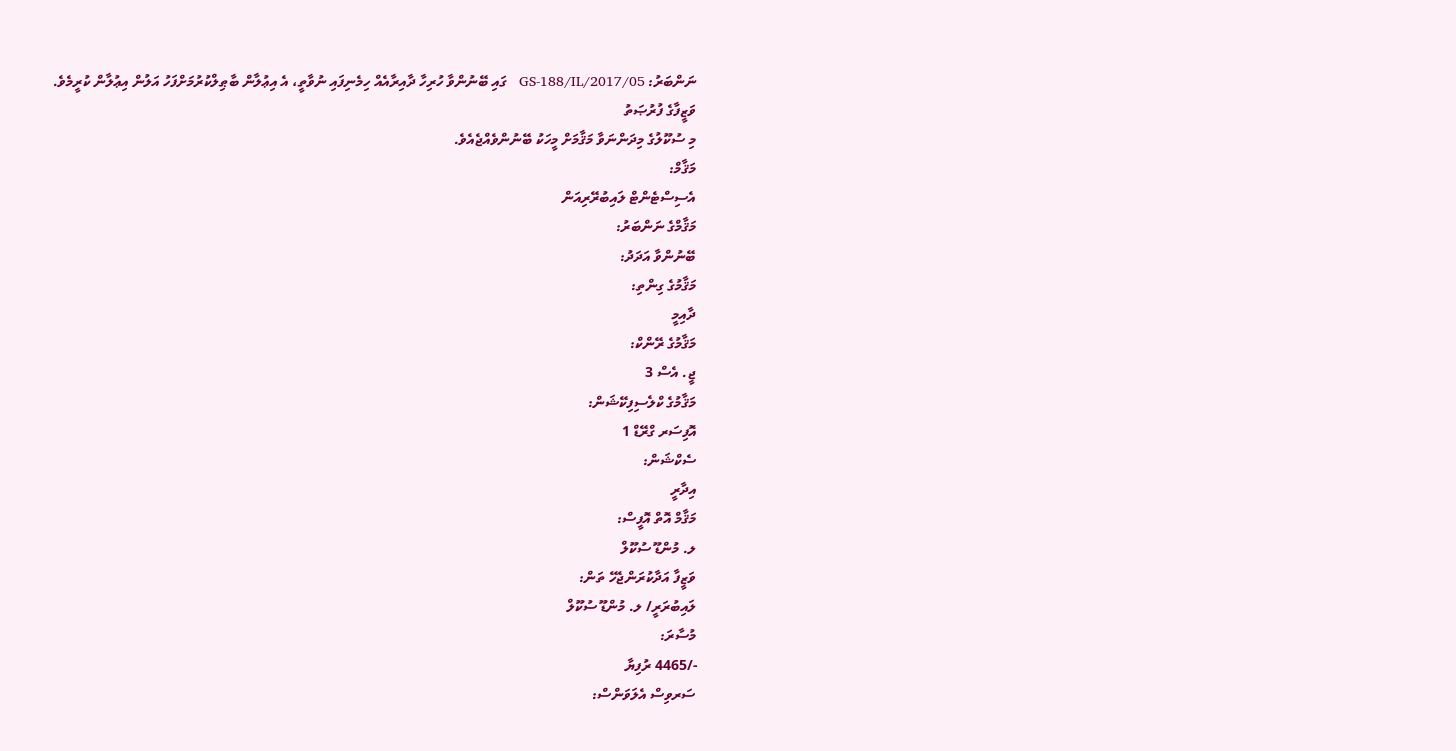ނަންބަރު: GS-188/IL/2017/05   ގައި ބޭނުންވާ ހުރިހާ ދާއިރާއެއް ހިމެނިފައި ނުވާތީ، އެ އިޢުލާން ބާޠިލްކުރުމަށްފަހު އަލުން އިޢުލާން ކުރީމެވެ.
ވަޒީފާގެ ފުރުޞަތު
މި ސުކޫލުގެ މިދަންނަވާ މަޤާމަށް މީހަކު ބޭނުންވެއްޖެއެވެ.
މަޤާމް:
އެސިސްޓެންޓް ލައިބުރޭރިއަން
މަޤާމްގެ ނަންބަރު:
ބޭނުންވާ އަދަދު:
މަޤާމުގެ ގިންތި:
ދާއިމީ
މަޤާމުގެ ރޭންކް:
ޖީ. އެސް 3
މަޤާމުގެ ކްލެސިފިކޭޝަން:
އޮފިސަރ ގްރޭޑް 1
ސެކްޝަން:
އިދާރީ
މަޤާމް އޮތް އޮފީސް:
ލ. މުންޑޫ ސުކޫލް
ވަޒީފާ އަދާކުރަންޖެހޭ ތަން:
ލައިބުރަރީ/ ލ. މުންޑޫ ސުކޫލް
މުސާރަ:
-/4465 ރުފިޔާ
ސަރވިސް އެލަވަންސް: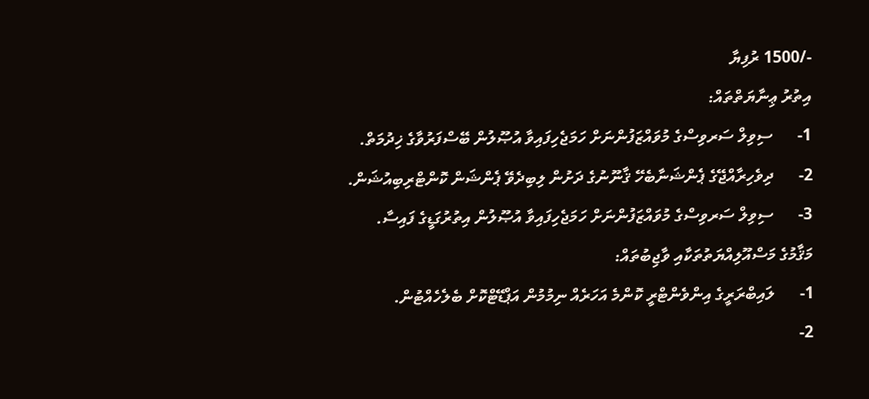-/1500 ރުފިޔާ
އިތުރު ޢިނާޔަތްތައް:
1-      ސިވިލް ސަރވިސްގެ މުވައްޒަފުންނަށް ހަމަޖެހިފައިވާ އުޞޫލުން ބޭސްފަރުވާގެ ޚިދުމަތް.
2-      ދިވެހިރާއްޖޭގެ ޕެންޝަނާބެހޭ ޤާނޫނުގެ ދަށުން ލިބިދެވޭ ޕެންޝަން ކޮންޓްރިބިއުޝަން.
3-      ސިވިލް ސަރވިސްގެ މުވައްޒަފުންނަށް ހަމަޖެހިފައިވާ އުޞޫލުން އިތުރުގަޑީގެ ފައިސާ.
މަޤާމުގެ މަސްއޫލިއްޔަތުތަކާއި ވާޖިބުތައް:
1-      ލައިބްރަރީގެ އިންވެންޓްރީ ކޮންމެ އަހަރެއް ނިމުމުން އަޕްޑޭޓްކޮށް ބެލެހެއްޓުން.
2-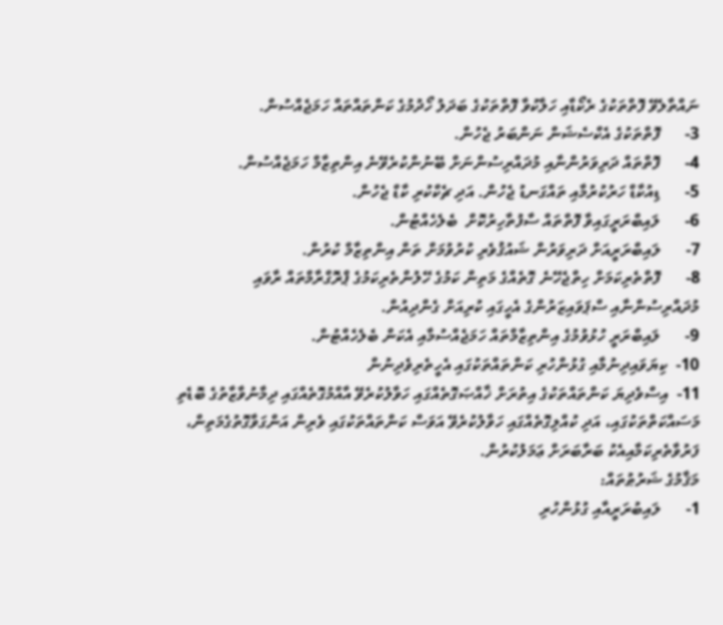ނައްތާލެވޭ ފޮތްތަކުގެ ރެކޯޑާއި ހަލާކުވާ ފޮތްތަކުގެ ބަދަލު ހޯދުމުގެ ކަންތައްތައް ހަމަޖެއްސުން.
3-      ފޮތްތަކުގެ އެކްސެޝަން ނަންބަރު ޖެހުން.
4-      ފޮތްތައް ދަރިވަރުންނާއި މުދައްރިސުންނަށް ބޭނުންކުރެވޭނެ އިންތިޒާމް ހަމަޖެއްސުން.
5-      ޑިއުކާޑް ހަރުކުރުމާއި ތައްގަނޑު ޖެހުން. އަދި ޗެކްކުރި ކާޑް ޖެހުން.
6-      ލައިބްރަރީގައިވާ ފޮތްތައް ސާފުތާހިރުކޮށް  ބެލެހެއްޓުން.
7-      ލައިބްރަރީއަށް ދަރިވަރުން ޝައުޤުވެރި ކުރުވުމަށް ތަން އިންތިޒާމް ކުރުން.
8-      ފޮތްތެރިކަމަށް ހިތްޖެހޭނެ ގޮތެއްގެ މަތިން ކަމުގެ ހޭލުންތެރިކަމުގެ ޕްރޮގްރާމްތައް ރާވައި މުދައްރިސުންނާއި ސްޕަވައިޒަރުންގެ އެހީގައި ކުރިއަށް ގެންދިއުން.
9-      ލައިބްރަރީ ހުޅުވުމުގެ އިންތިޒާމްތައް ހަމަޖެއްސުމާއި އެކަން ބެލެހެއްޓުން.
10-  ކިޔަވައިދިނުމާއި ގުޅުންހުރި ކަންތައްތަކުގައި އެހީތެރިވެދިނުން
11-  އިސްވެދިޔަ ކަންތައްތަކުގެ އިތުރަށް ޚާއްޞަގޮތެއްގައި ހަވާލުކުރެވޭ އާއްމުގޮތެއްގައި ދިމާނުވާޒާތުގެ ބޮޑެތި މަސައްކަތްތަކުގައި، އަދި ކުއްލިގޮތެއްގައި ހަވާލުކުރެވޭ އަވަސް ކަންތައްތަކުގައި ވެރިން އަންގަވާގޮތުގެމަތިން، ފަރުވާތެރިކަމާއިއެކު ބަރާބަރަށް ޢަމަލުކުރުން.
މަޤާމުގެ ޝަރުޠުތައް:
1-      ލައިބުރަރީއާއި ގުޅުންހުރި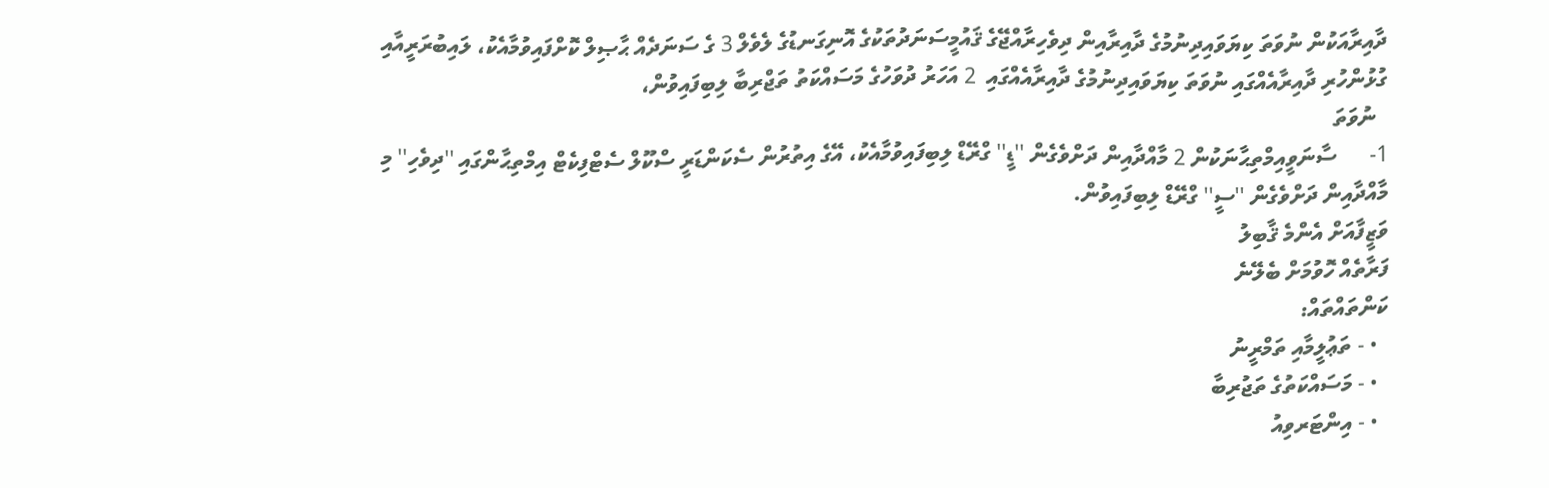ދާއިރާއަކުން ނުވަތަ ކިޔަވައިދިނުމުގެ ދާއިރާއިން ދިވެހިރާއްޖޭގެ ޤައުމީސަނަދުތަކުގެ އޮނިގަނޑުގެ ލެވެލް 3 ގެ ސަނަދެއް ޙާޞިލް ކޮށްފައިވުމާއެކު، ލައިބުރަރީއާއި ގުޅުންހުރި ދާއިރާއެއްގައި ނުވަތަ ކިޔަވައިދިނުމުގެ ދާއިރާއެއްގައި  2 އަހަރު ދުވަހުގެ މަސައްކަތު ތަޖްރިބާ ލިބިފައިވުން،
  ނުވަތަ
1-      ސާނަވީއިމްތިޙާނަކުން 2 މާއްދާއިން ދަށްވެގެން ''ޑީ'' ގްރޭޑް ލިބިފައިވުމާއެކު، އޭގެ އިތުރުން ސެކަންޑަރީ ސްކޫލް ސެޓްފިކެޓް އިމްތިޙާންގައި ''ދިވެހި'' މި މާއްދާއިން ދަށްވެގެން ''ސީ'' ގްރޭޑް ލިބިފައިވުން.
ވަޒީފާއަށް އެންމެ ޤާބިލު
ފަރާތެއް ހޮވުމަށް ބެލޭނެ
ކަންތައްތައް:
  • - ތަޢުލީމާއި ތަމްރީނު
  • - މަސައްކަތުގެ ތަޖުރިބާ
  • - އިންޓަރވިއު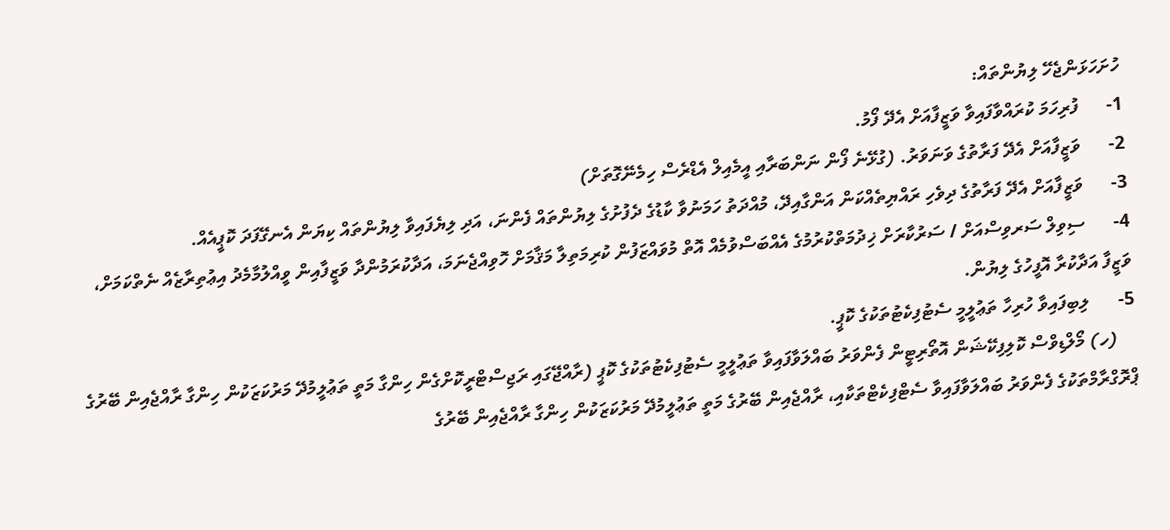ހުށަހަޅަންޖެހޭ ލިޔުންތައް:
1-      ފުރިހަމަ ކުރައްވާފައިވާ ވަޒީފާއަށް އެދޭ ފޯމު.
2-      ވަޒީފާއަށް އެދޭ ފަރާތުގެ ވަނަވަރު. (ގުޅޭނެ ފޯން ނަންބަރާއި އީމެއިލް އެޑްރެސް ހިމެނޭގޮތަށް)
3-      ވަޒީފާއަށް އެދޭ ފަރާތުގެ ދިވެހި ރައްޔިތެއްކަން އަންގާއިދޭ، މުއްދަތު ހަމަނުވާ ކާޑުގެ ދެފުށުގެ ލިޔުންތައް ފެންނަ، އަދި ލިޔެފައިވާ ލިޔުންތައް ކިޔަން އެނގޭފަދަ ކޮޕީއެއް.
4-      ސިވިލް ސަރވިސްއަށް / ސަރުކާރަށް ޚިދުމަތްކުރުމުގެ އެއްބަސްވުމެއް އޮތް މުވައްޒަފުން ކުރިމަތިލާ މަޤާމަށް ހޮވިއްޖެނަމަ، އަދާކުރަމުންދާ ވަޒީފާއިން ވީއްލުމާމެދު އިޢުތިރާޒެއް ނެތްކަމަށް، ވަޒީފާ އަދާކުރާ އޮފީހުގެ ލިޔުން.
5-      ލިބިފައިވާ ހުރިހާ ތަޢުލީމީ ސެޓުފިކެޓުތަކުގެ ކޮޕީ.
    (ހ) މޯލްޑިވްސް ކޮލިފިކޭޝަން އޮތޯރިޓީން ފެންވަރު ބައްލަވާފައިވާ ތަޢުލީމީ ސެޓުފިކެޓުތަކުގެ ކޮޕީ (ރާއްޖޭގައި ރަޖިސްޓްރީކޮށްގެން ހިންގާ މަތީ ތަޢުލީމުދޭ މަރުކަޒަކުން ހިންގާ ރާއްޖެއިން ބޭރުގެ ޕްރޮގްރާމްތަކުގެ ފެންވަރު ބައްލަވާފައިވާ ސެޓްފިކެޓްތަކާއި، ރާއްޖެއިން ބޭރުގެ މަތީ ތަޢުލީމުދޭ މަރުކަޒަކުން ހިންގާ ރާއްޖެއިން ބޭރުގެ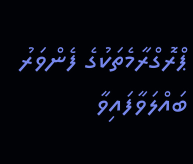ޕްރޮގްރާމެތަކުގެ ފެންވަރު ބައްލަވާފައިވާ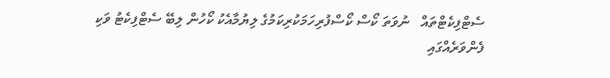ސެޓްފިކެޓްތައް   ނުވަތަ ކޯސް ކޯސްފުރިހަމަކުރިކަމުގެ ލިޔުމާއެކު ކޯހުން ލިބޭ ސެޓްފިކެޓު ވަކި ފެންވަރެއްގައި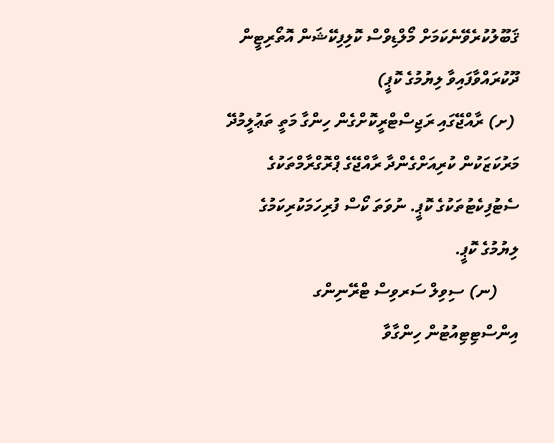ޤަބޫލުކުރެވޭނެކަމަށް މޯލްޑިވްސް ކޮލިފިކޭޝަން އޮތޯރިޓީން ދޫކުރައްވާފައިވާ ލިޔުމުގެ ކޮޕީ)
 (ށ) ރާއްޖޭގައި ރަޖިސްޓްރީކޮށްގެން ހިންގާ މަތީ ތަޢުލީމުދޭ މަރުކަޒަކުން ކުރިއަށްގެންދާ ރާއްޖޭގެ ޕްރޮގްރާމްތަކުގެ ސެޓުފިކެޓުތަކުގެ ކޮޕީ. ނުވަތަ ކޯސް ފުރިހަމަކުރިކަމުގެ ލިޔުމުގެ ކޮޕީ.
     (ނ) ސިވިލް ސަރވިސް ޓްރޭނިންގ އިންސްޓިޓިއުޓުން ހިންގާވާ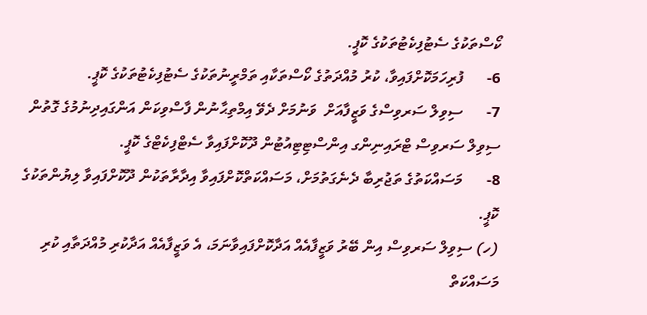ކޯސްތަކުގެ ސެޓުފިކެޓުތަކުގެ ކޮޕީ.
6-      ފުރިހަމަކޮށްފައިވާ، ކުރު މުއްދަތުގެ ކޯސްތަކާއި ތަމްރީނުތަކުގެ ސެޓުފިކެޓުތަކުގެ ކޮޕީ.
7-      ސިވިލް ސަރވިސްގެ ވަޒީފާއަށް  ވަނުމަށް ދެވޭ އިމްތިޙާނުން ފާސްވިކަން އަންގައިދިނުމުގެ ގޮތުން ސިވިލް ސަރވިސް ޓްރައިނިންގ އިންސްޓިޓިއުޓުން ދޫކޮށްފައިވާ ސެޓްފިކެޓްގެ ކޮޕީ.
8-      މަސައްކަތުގެ ތަޖުރިބާ ދެނެގަތުމަށް، މަސައްކަތްކޮށްފައިވާ އިދާރާތަކުން ދޫކޮށްފައިވާ ލިޔުންތަކުގެ ކޮޕީ.
(ހ) ސިވިލް ސަރވިސް އިން ބޭރު ވަޒީފާއެއް އަދާކޮށްފައިވާނަމަ، އެ ވަޒީފާއެއް އަދާކުރި މުއްދަތާއި ކުރި މަސައްކަތް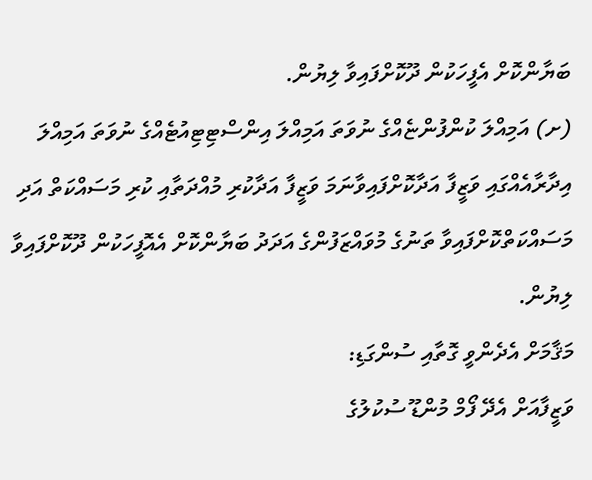ބަޔާންކޮށް އެފީހަކުން ދޫކޮށްފައިވާ ލިޔުން.
(ށ) އަމިއްލަ ކުންފުންޏެއްގެ ނުވަތަ އަމިއްލަ އިންސްޓިޓިއުޓެއްގެ ނުވަތަ އަމިއްލަ އިދާރާއެއްގައި ވަޒީފާ އަދާކޮށްފައިވާނަމަ ވަޒީފާ އަދާކުރި މުއްދަތާއި ކުރި މަސައްކަތް އަދި މަސައްކަތްކޮށްފައިވާ ތަނުގެ މުވައްޒަފުންގެ އަދަދު ބަޔާންކޮށް އެއޮފީހަކުން ދޫކޮށްފައިވާ ލިޔުން.
މަޤާމަށް އެދެންވީ ގޮތާއި ސުންގަޑި:
ވަޒީފާއަށް އެދޭ ފޯމް މުންޑޫ ސުކުލުގެ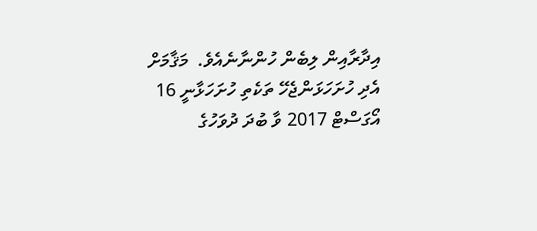އިދާރާއިން ލިބެން ހުންނާނެއެވެ.  މަޤާމަށް އެދި ހުށަހަޅަންޖެހޭ ތަކެތި ހުށަހަޅާނީ 16 އޯގަސްޓް 2017 ވާ ބުދަ ދުވަހުގެ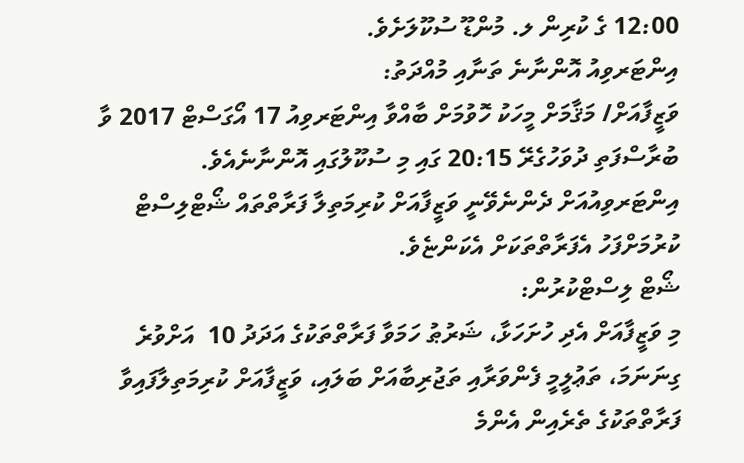12:00 ގެ ކުރިން ލ. މުންޑޫ ސުކޫލަށެވެ.
އިންޓަރވިއު އޮންނާނެ ތަނާއި މުއްދަތު:
ވަޒީފާއަށް/ މަޤާމަށް މީހަކު ހޮވުމަށް ބާއްވާ އިންޓަރވިއު 17 އޯގަސްޓް 2017 ވާ ބުރާސްފަތި ދުވަހުގެރޭ 20:15 ގައި މި ސުކޫލުގައި އޮންނާނެއެވެ.
އިންޓަރވިއުއަށް ދެންނެވޭނީ ވަޒީފާއަށް ކުރިމަތިލާ ފަރާތްތައް ޝޯޓްލިސްޓް ކުރުމަށްފަހު އެފަރާތްތަކަށް އެކަންޏެވެ.
ޝޯޓް ލިސްޓްކުރުން:
މި ވަޒީފާއަށް އެދި ހުށަހަޅާ، ޝަރުޠު ހަމަވާ ފަރާތްތަކުގެ އަދަދު 10  އަށްވުރެ ގިނަނަމަ، ތަޢުލީމީ ފެންވަރާއި ތަޖުރިބާއަށް ބަލައި، ވަޒީފާއަށް ކުރިމަތިލާފައިވާ ފަރާތްތަކުގެ ތެރެއިން އެންމެ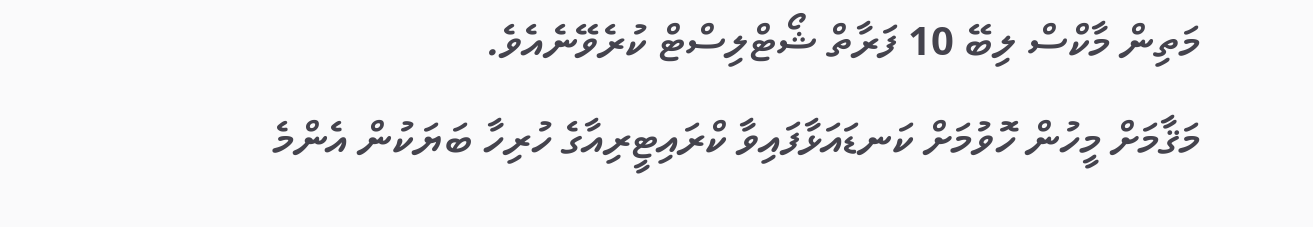މަތިން މާކްސް ލިބޭ 10 ފަރާތް ޝޯޓްލިސްޓް ކުރެވޭނެއެވެ.
މަޤާމަށް މީހުން ހޮވުމަށް ކަނޑައަޅާފައިވާ ކްރައިޓީރިއާގެ ހުރިހާ ބަޔަކުން އެންމެ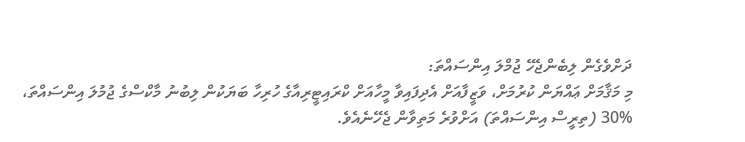ދަށްވެގެން ލިބެންޖެހޭ ޖުމްލަ އިންސައްތަ:
މި މަޤާމަށް ޢައްޔަން ކުރުމަށް، ވަޒީފާއަށް އެދިފައިވާ މީހާއަށް ކްރައިޓީރިއާގެ ހުރިހާ ބަޔަކުން ލިބުނު މާކްސްގެ ޖުމުލަ އިންސައްތަ، %30 (ތިރީސް އިންސައްތަ) އަށްވުރެ މަތިވާން ޖެހޭނެއެވެ.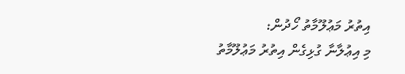އިތުރު މަޢުލޫމާތު ހޯދުން:
މި އިޢުލާނާ ގުޅިގެން އިތުރު މަޢުލޫމާތު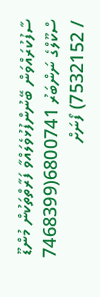ސާފުކުރައްވަން ބޭނުންފުޅުވެލައްވާ ފަރާތްތަކުން މުންޑޫ ސްކޫލްގެ ނަންބަރު 6800741(7468399 / 7532152) ފޯނަށް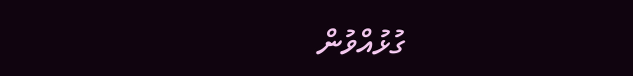ގުޅުއްވުން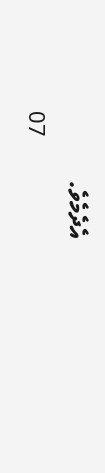އެދެމެވެ.
                  07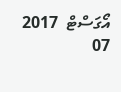އޯގަސްޓް  2017
07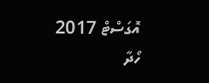އޮގަސްޓް 2017
ހޯދާ